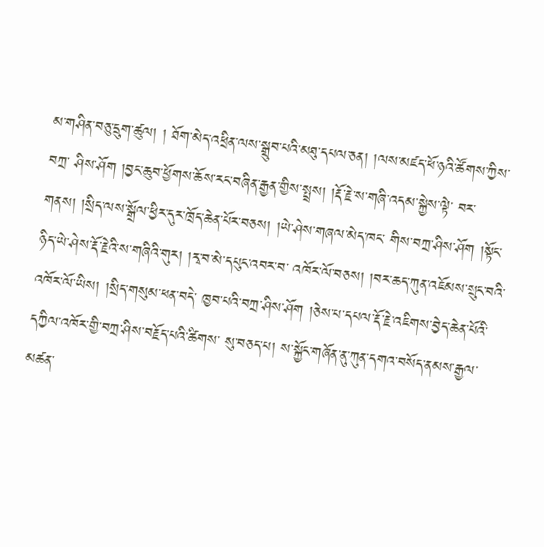མ་གཤིན་བཅུ་དྲུག་ཚུལ། ། ཐོག་མེད་འཕྲིན་ལས་སྒྲུབ་པའི་མཐུ་དཔལ་ཅན། །ལས་མཛད་ཕོ་ཉའི་ཚོགས་ཀྱིས་བཀྲ་ ཤིས་ཤོག །བྱང་ཆུབ་ཕྱོགས་ཆོས་རང་བཞིན་རྒྱན་གྱིས་སྤྲས། །རྡོ་རྗེ་ས་གཞི་འདམ་སྐྱེས་ལྟེ་ བར་གནས། །སྲིད་ལས་སྒྲོལ་ཕྱིར་དུར་ཁྲོད་ཆེན་པོར་བཅས། །ཡེ་ཤེས་གཞལ་མེད་ཁང་ གིས་བཀྲ་ཤིས་ཤོག །སྟོང་ཉིད་ཡེ་ཤེས་རྡོ་རྗེའི་ས་གཞིའི་གུར། །རྭ་བ་མེ་དཔུང་འབར་བ་ འཁོར་ལོ་བཅས། །བར་ཆད་ཀུན་འཇོམས་སྲུང་བའི་འཁོར་ལོ་ཡིས། །སྲིད་གསུམ་ཕན་བདེ་ ཁྱབ་པའི་བཀྲ་ཤིས་ཤོག །ཅེས་པ་དཔལ་རྡོ་རྗེ་འཇིགས་བྱེད་ཆེན་པོའི་དཀྱིལ་འཁོར་གྱི་བཀྲ་ཤིས་བརྗོད་པའི་ཚིགས་ སུ་བཅད་པ། ས་སྐྱོང་གཞོན་ནུ་ཀུན་དགའ་བསོད་ནམས་རྒྱལ་མཚན་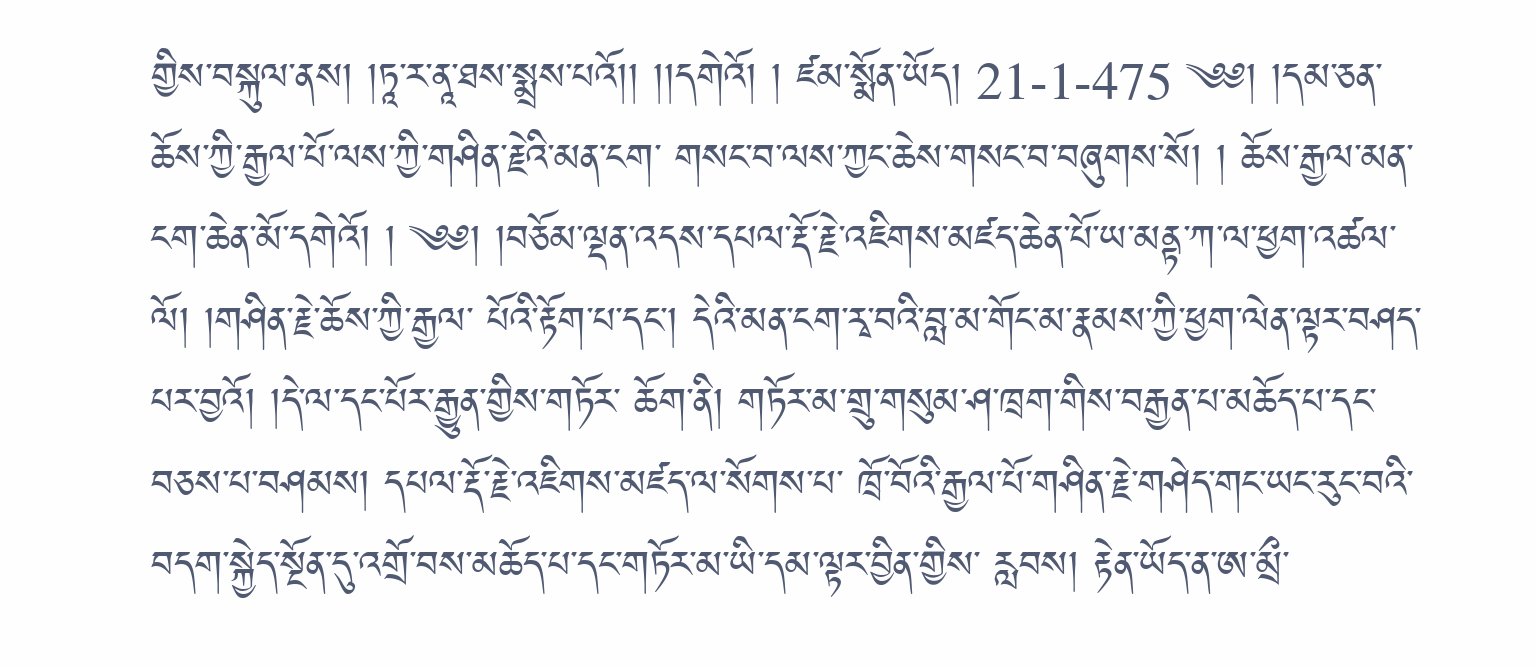གྱིས་བསྐུལ་ནས། །ཏཱ་ར་ནཱ་ཐས་སྨྲས་པའོ།། །།དགེའོ། ། ཛམ་སྨོན་ཡོད། 21-1-475 ༄༅། །དམ་ཅན་ཆོས་ཀྱི་རྒྱལ་པོ་ལས་ཀྱི་གཤིན་རྗེའི་མན་ངག་ གསང་བ་ལས་ཀྱང་ཆེས་གསང་བ་བཞུགས་སོ། ། ཆོས་རྒྱལ་མན་ངག་ཆེན་མོ་དགེའོ། ། ༄༅། །བཅོམ་ལྡན་འདས་དཔལ་རྡོ་རྗེ་འཇིགས་མཛད་ཆེན་པོ་ཡ་མནྟ་ཀ་ལ་ཕྱག་འཚལ་ལོ། །གཤིན་རྗེ་ཆོས་ཀྱི་རྒྱལ་ པོའི་རྟོག་པ་དང་། དེའི་མན་ངག་རྭ་བའི་བླ་མ་གོང་མ་རྣམས་ཀྱི་ཕྱག་ལེན་ལྟར་བཤད་པར་བྱའོ། །དེ་ལ་དང་པོར་རྒྱུན་གྱིས་གཏོར་ ཆོག་ནི། གཏོར་མ་གྲུ་གསུམ་ཤ་ཁྲག་གིས་བརྒྱན་པ་མཆོད་པ་དང་བཅས་པ་བཤམས། དཔལ་རྡོ་རྗེ་འཇིགས་མཛད་ལ་སོགས་པ་ ཁྲོ་བོའི་རྒྱལ་པོ་གཤིན་རྗེ་གཤེད་གང་ཡང་རུང་བའི་བདག་སྐྱེད་སྔོན་དུ་འགྲོ་བས་མཆོད་པ་དང་གཏོར་མ་ཡི་དམ་ལྟར་བྱིན་གྱིས་ རླབས། རྟེན་ཡོད་ན་ཨ་མྲྀ་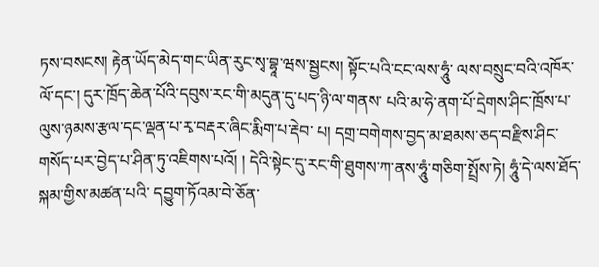ཏས་བསངས། རྟེན་ཡོད་མེད་གང་ཡིན་རུང་སྭ་བྷཱ་ཝས་སྦྱངས། སྟོང་པའི་ངང་ལས་ཧཱུཾ་ ལས་བསྲུང་བའི་འཁོར་ལོ་དང་། དུར་ཁྲོད་ཆེན་པོའི་དབུས་རང་གི་མདུན་དུ་པད་ཉི་ལ་གནས་ པའི་མ་ཧེ་ནག་པོ་དྲེགས་ཤིང་ཁྲོས་པ་ལུས་ཉམས་རྩལ་དང་ལྡན་པ་རྭ་བརྡར་ཞིང་རྨིག་པ་རྡེབ་ པ། དགྲ་བགེགས་བྱད་མ་ཐམས་ཅད་བརྫིས་ཤིང་གསོད་པར་བྱེད་པ་ཤིན་ཏུ་འཇིགས་པའོ། ། དེའི་སྟེང་དུ་རང་གི་ཐུགས་ཀ་ནས་ཧཱུཾ་གཅིག་སྤྲོས་ཏེ། ཧཱུཾ་དེ་ལས་ཐོད་སྐམ་གྱིས་མཚན་པའི་ དབྱུག་ཏོའམ་བེ་ཅོན་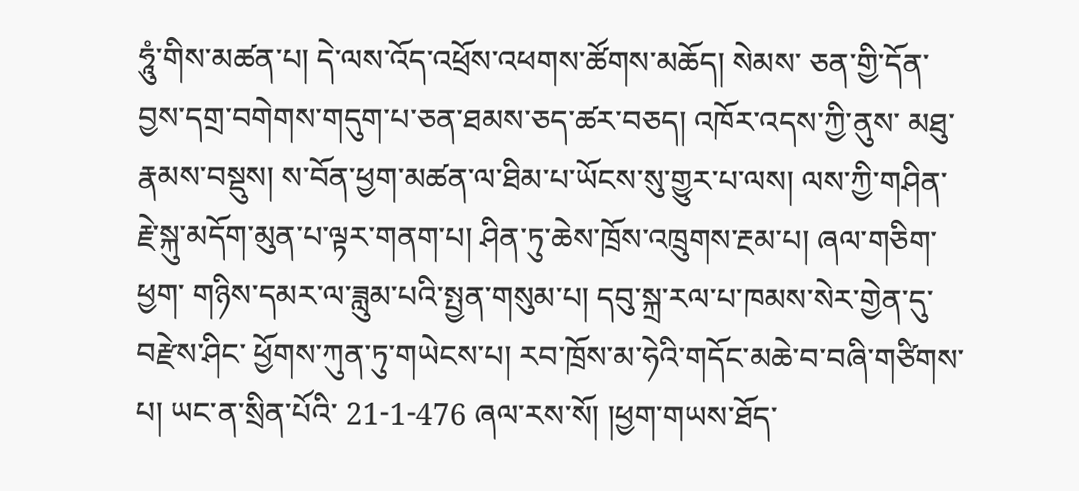ཧཱུཾ་གིས་མཚན་པ། དེ་ལས་འོད་འཕྲོས་འཕགས་ཚོགས་མཆོད། སེམས་ ཅན་གྱི་དོན་བྱས་དགྲ་བགེགས་གདུག་པ་ཅན་ཐམས་ཅད་ཚར་བཅད། འཁོར་འདས་ཀྱི་ནུས་ མཐུ་རྣམས་བསྡུས། ས་བོན་ཕྱག་མཚན་ལ་ཐིམ་པ་ཡོངས་སུ་གྱུར་པ་ལས། ལས་ཀྱི་གཤིན་ རྗེ་སྐུ་མདོག་མུན་པ་ལྟར་གནག་པ། ཤིན་ཏུ་ཆེས་ཁྲོས་འཁྲུགས་རྔམ་པ། ཞལ་གཅིག་ཕྱག་ གཉིས་དམར་ལ་ཟླུམ་པའི་སྤྱན་གསུམ་པ། དབུ་སྐྲ་རལ་པ་ཁམས་སེར་གྱེན་དུ་བརྫེས་ཤིང་ ཕྱོགས་ཀུན་ཏུ་གཡེངས་པ། རབ་ཁྲོས་མ་ཧེའི་གདོང་མཆེ་བ་བཞི་གཙིགས་པ། ཡང་ན་སྲིན་པོའི་ 21-1-476 ཞལ་རས་སོ། །ཕྱག་གཡས་ཐོད་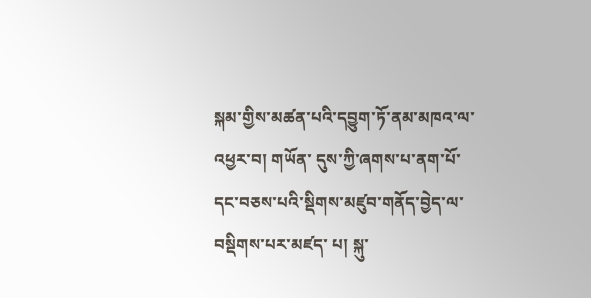སྐམ་གྱིས་མཚན་པའི་དབྱུག་ཏོ་ནམ་མཁའ་ལ་འཕྱར་བ། གཡོན་ དུས་ཀྱི་ཞགས་པ་ནག་པོ་དང་བཅས་པའི་སྡིགས་མཛུབ་གནོད་བྱེད་ལ་བསྡིགས་པར་མཛད་ པ། སྐུ་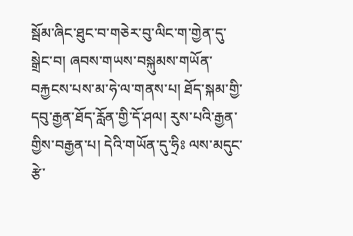སྦོམ་ཞིང་ཐུང་བ་གཅེར་བུ་ལིང་ག་གྱེན་དུ་སྒྲེང་བ། ཞབས་གཡས་བསྐུམས་གཡོན་ བརྐྱངས་པས་མ་ཧེ་ལ་གནས་པ། ཐོད་སྐམ་གྱི་དབུ་རྒྱན་ཐོད་རློན་གྱི་དོ་ཤལ། རུས་པའི་རྒྱན་ གྱིས་བརྒྱན་པ། དེའི་གཡོན་དུ་ཧྲིཿ ལས་མདུང་རྩེ་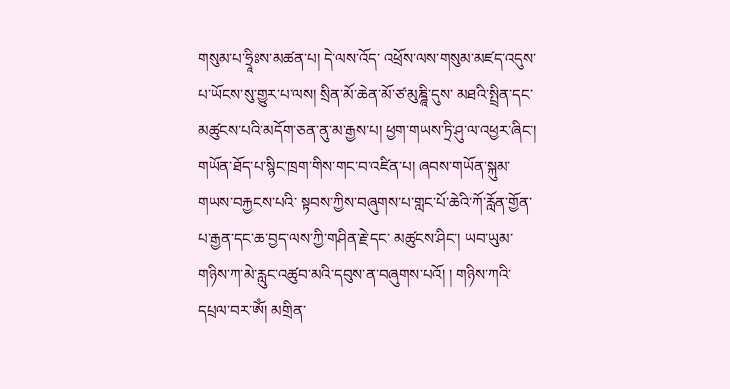གསུམ་པ་ཧྲཱིཿས་མཚན་པ། དེ་ལས་འོད་ འཕྲོས་ལས་གསུམ་མཛད་འདུས་པ་ཡོངས་སུ་གྱུར་པ་ལས། སྲིན་མོ་ཆེན་མོ་ཙ་མུཎྜཱི་དུས་ མཐའི་སྤྲིན་དང་མཚུངས་པའི་མདོག་ཅན་ནུ་མ་རྒྱས་པ། ཕྱག་གཡས་ཏྲི་ཤུ་ལ་འཕྱར་ཞིང་། གཡོན་ཐོད་པ་སྙིང་ཁྲག་གིས་གང་བ་འཛིན་པ། ཞབས་གཡོན་སྐུམ་གཡས་བརྐྱངས་པའི་ སྟབས་ཀྱིས་བཞུགས་པ་གླང་པོ་ཆེའི་ཀོ་རློན་གྱོན་པ་རྒྱན་དང་ཆ་བྱད་ལས་ཀྱི་གཤིན་རྗེ་དང་ མཚུངས་ཤིང་། ཡབ་ཡུམ་གཉིས་ཀ་མེ་རླུང་འཚུབ་མའི་དབུས་ན་བཞུགས་པའོ། ། གཉིས་ཀའི་དཔྲལ་བར་ༀ། མགྲིན་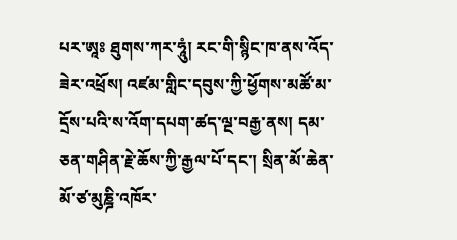པར་ཨཱཿ ཐུགས་ཀར་ཧཱུཾ། རང་གི་སྙིང་ཁ་ནས་འོད་ ཟེར་འཕྲོས། འཛམ་གླིང་དབུས་ཀྱི་ཕྱོགས་མཚོ་མ་དྲོས་པའི་ས་འོག་དཔག་ཚད་ལྔ་བརྒྱ་ནས། དམ་ཅན་གཤིན་རྗེ་ཆོས་ཀྱི་རྒྱལ་པོ་དང་། སྲིན་མོ་ཆེན་མོ་ཙ་མུཎྜི་འཁོར་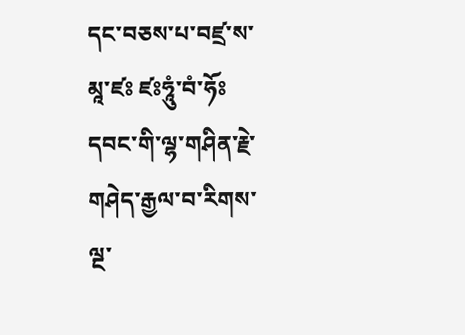དང་བཅས་པ་བཛྲ་ས་ མཱ་ཛཿ ཛཿཧཱུཾ་བཾ་ཧོཿ དབང་གི་ལྷ་གཤིན་རྗེ་གཤེད་རྒྱལ་བ་རིགས་ལྔ་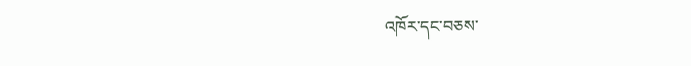འཁོར་དང་བཅས་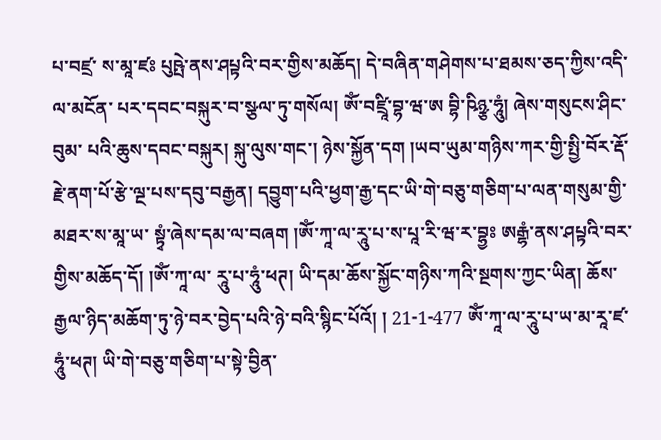པ་བཛྲ་ ས་མཱ་ཛཿ པུཥྤེ་ནས་ཤཔྟའི་བར་གྱིས་མཆོད། དེ་བཞིན་གཤེགས་པ་ཐམས་ཅད་ཀྱིས་འདི་ལ་མངོན་ པར་དབང་བསྐུར་བ་སྩལ་ཏུ་གསོལ། ༀ་བཛྲཱི་བྷ་ཝ་ཨ བྷི་ཥིཉྩ་ཧཱུཾ། ཞེས་གསུངས་ཤིང་བུམ་ པའི་ཆུས་དབང་བསྐུར། སྐུ་ལུས་གང་། ཉེས་སྐྱོན་དག །ཡབ་ཡུམ་གཉིས་ཀར་གྱི་སྤྱི་བོར་རྡོ་ རྗེ་ནག་པོ་རྩེ་ལྔ་པས་དབུ་བརྒྱན། དབྱུག་པའི་ཕྱག་རྒྱ་དང་ཡི་གེ་བཅུ་གཅིག་པ་ལན་གསུམ་གྱི་མཐར་ས་མཱ་ཡ་ སྟྭཾ་ཞེས་དམ་ལ་བཞག །ༀ་ཀཱ་ལ་རཱུ་པ་ས་པཱ་རི་ཝ་ར་བྷྱཿ ཨརྒྷཾ་ནས་ཤཔྟའི་བར་གྱིས་མཆོད་དོ། །ༀ་ཀཱ་ལ་ རཱུ་པ་ཧཱུཾ་ཕཊ། ཡི་དམ་ཆོས་སྐྱོང་གཉིས་ཀའི་སྔགས་ཀྱང་ཡིན། ཆོས་རྒྱལ་ཉིད་མཆོག་ཏུ་ཉེ་བར་བྱེད་པའི་ཉེ་བའི་སྙིང་པོའོ། ། 21-1-477 ༀ་ཀཱ་ལ་རཱུ་པ་ཡ་མ་རཱ་ཛ་ཧཱུཾ་ཕཊ། ཡི་གེ་བཅུ་གཅིག་པ་སྟེ་བྱིན་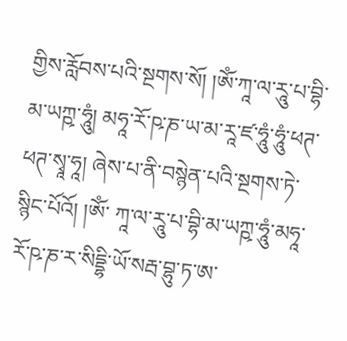གྱིས་རློབས་པའི་སྔགས་སོ། །ༀ་ཀཱ་ལ་རཱུ་པ་བྷི་ མ་ཡཀྵ་ཧཱུཾ། མཧཱ་རོ་ཥ་ཎ་ཡ་མ་རཱ་ཛ་ཧཱུཾ་ཧཱུཾ་ཕཊ་ཕཊ་སྭཱ་ཧཱ། ཞེས་པ་ནི་བསྙེན་པའི་སྔགས་ཏེ་སྙིང་པོའོ། །ༀ་ ཀཱ་ལ་རཱུ་པ་བྷི་མ་ཡཀྵ་ཧཱུཾ་མཧཱ་རོ་ཥ་ཎ་ར་སིདྡྷི་ཡོ་སརྦ་བྷུ་ཏ་ཨ་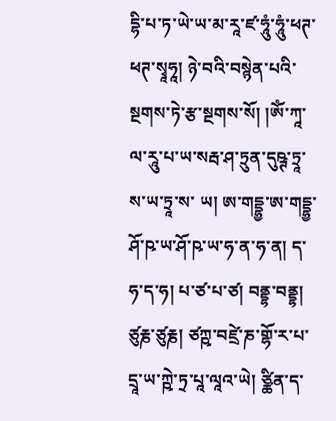དྷི་པ་ཏ་ཡེ་ཡ་མ་རཱ་ཛ་ཧཱུཾ་ཧཱུཾ་ཕཊ་ ཕཊ་སྭཱཧཱ། ཉེ་བའི་བསྙེན་པའི་སྔགས་ཏེ་རྩ་སྔགས་སོ། །ༀ་ཀཱ་ལ་རཱུ་པ་ཡ་སརྦ་ཤ་ཏྲུན་དུཥྚ་ཏྲཱ་ས་ཡ་ཏྲཱ་ས་ ཡ། ཨ་གདྡྷྱ་ཨ་གདྡྷྱ་ཤོ་ཥ་ཡ་ཤོ་ཥ་ཡ་ཧ་ན་ཧ་ན། ད་ཧ་ད་ཧ། པ་ཙ་པ་ཙ། བནྡྷ་བནྡྷ། ཙུརྞ་ཙུརྞ། ཙཀྵ་བཛྲེ་ཎ་གྷོ་ར་པ་དྲཱ་ཡ་ཀྵེ་ཏྲ་པཱ་ལཱའ་ཡེ། ཙྪིན་ད་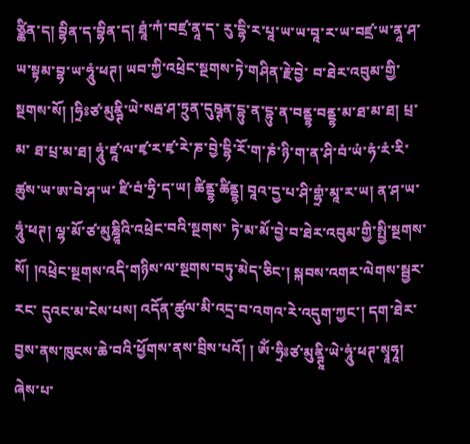ཙྪིན་ད། བྷིན་ད་བྷིན་ད། ཐཱཾ་ཀཾ་བཛྲ་ནཱ་ད་ རུ་དྷི་ར་པཱ་ཡ་ཡ་བཱ་ར་ཡ་བཛྲ་ཡ་ནཱ་ཤ་ཡ་སྟམ་བྷ་ཡ་ཧཱུཾ་ཕཊ། ཡབ་ཀྱི་འཕྲེང་སྔགས་ཏེ་གཤིན་རྗེ་བྱེ་ བ་ཐེར་འབུམ་གྱི་སྔགས་སོ། །ཧྲིཿཙ་མུནྚི་ཡེ་སརྦ་ཤ་ཏྲུན་དུཥྚན་དྷུ་ན་དྷུ་ན་བནྡྷ་བནྡྷ་མ་ཐ་མ་ཐ། པྲ་མ་ ཐ་པྲ་མ་ཐ། ཧཱུཾ་ཛཱ་ལ་ཛྭ་ར་ཛྭ་རེ་ཎ་བྱེ་དྷི་རོ་ག་ཎཾ་ཉི་ག་ན་ཤི་བཾ་ཡཾ་ཧཾ་རཾ་རི་ཚུས་ཡ་ཨ་བེ་ཤ་ཡ་ ཛི་བཾ་ཧྲི་ད་ཡ། ཚིནྡྷ་ཚིནྡྷ། བཱའ་དྱ་པ་ཤི་གྷྲཾ་མཱ་ར་ཡ། ན་ཤ་ཡ་ཧཱུཾ་ཕཊ། ལྷ་མོ་ཙ་མུཎྜཱིའི་འཕྲེང་བའི་སྔགས་ ཏེ་མ་མོ་བྱེ་བ་ཐེར་འབུམ་གྱི་སྤྱི་སྔགས་སོ། །འཕྲེང་སྔགས་འདི་གཉིས་ལ་སྔགས་བཏུ་མེད་ཅིང་། སྐབས་འགར་ལེགས་སྦྱར་རང་ དུའང་མ་ངེས་པས། འདོན་ཚུལ་མི་འདྲ་བ་འགའ་རེ་འདུག་ཀྱང་། དག་ཐེར་བྱས་ནས་ཁུངས་ཆེ་བའི་ཕྱོགས་ནས་བྲིས་པའོ། ། ༀ་ཧྲིཿཙ་མུནྚཱི་ཡེ་ཧཱུཾ་ཕཊ་སྭཱཧཱ། ཞེས་པ་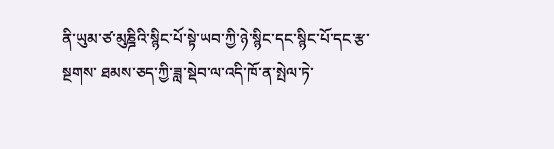ནི་ཡུམ་ཙ་མུཎྜིའི་སྙིང་པོ་སྟེ་ཡབ་ཀྱི་ཉེ་སྙིང་དང་སྙིང་པོ་དང་རྩ་སྔགས་ ཐམས་ཅད་ཀྱི་ཟླ་སྡེབ་ལ་འདི་ཁོ་ན་སྤེལ་ཏེ་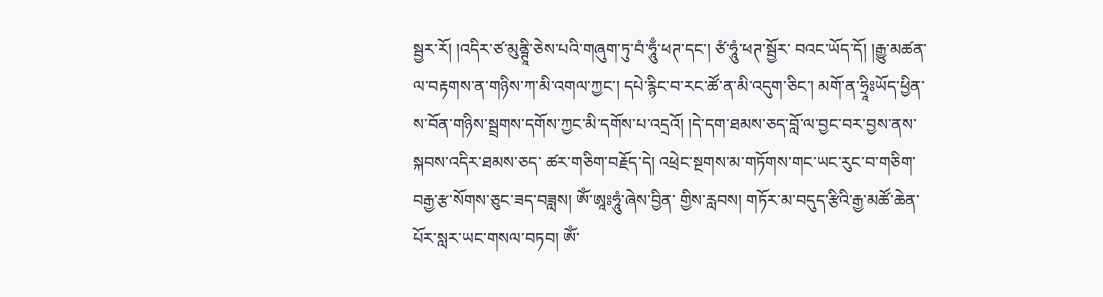སྦྱར་རོ། །འདིར་ཙ་མུནྚཱི་ཅེས་པའི་གཞུག་ཏུ་བཾ་ཧཱུྃ་ཕཊ་དང་། ཙཾ་ཧཱུཾ་ཕཊ་སྦྱོར་ བའང་ཡོད་དོ། །རྒྱུ་མཚན་ལ་བརྟགས་ན་གཉིས་ཀ་མི་འགལ་ཀྱང་། དཔེ་རྙིང་བ་རང་ཚོ་ན་མི་འདུག་ཅིང་། མགོ་ན་ཧྲཱིཿཡོད་ཕྱིན་ ས་བོན་གཉིས་སྦྲགས་དགོས་ཀྱང་མི་དགོས་པ་འདྲའོ། །དེ་དག་ཐམས་ཅད་བློ་ལ་བྱང་བར་བྱས་ནས་སྐབས་འདིར་ཐམས་ཅད་ ཚར་གཅིག་བརྗོད་དེ། འཕྲེང་སྔགས་མ་གཏོགས་གང་ཡང་རུང་བ་གཅིག་བརྒྱ་རྩ་སོགས་ཅུང་ཟད་བཟླས། ༀ་ཨཱཿཧཱུཾ་ཞེས་བྱིན་ གྱིས་རླབས། གཏོར་མ་བདུད་རྩིའི་རྒྱ་མཚོ་ཆེན་པོར་སླར་ཡང་གསལ་བཏབ། ༀ་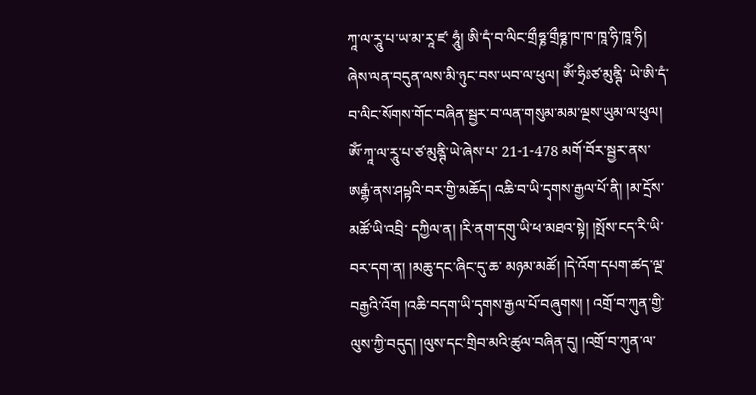ཀཱ་ལ་རཱུ་པ་ཡ་མ་རཱ་ཛ་ ཧཱུཾ། ཨི་དཾ་བ་ལིང་གྲྀཧྞ་གྲྀཧྞ་ཁ་ཁ་ཁཱ་ཧི་ཁཱ་ཧི། ཞེས་ལན་བདུན་ལས་མི་ཉུང་བས་ཡབ་ལ་ཕུལ། ༀ་ཧྲིཿཙ་མུནྚི་ ཡེ་ཨི་དཾ་བ་ལིང་སོགས་གོང་བཞིན་སྦྱར་བ་ལན་གསུམ་མམ་ལྔས་ཡུམ་ལ་ཕུལ། ༀ་ཀཱ་ལ་རཱུ་པ་ཙ་མུནྚི་ཡེ་ཞེས་པ་ 21-1-478 མགོ་བོར་སྦྱར་ནས་ཨརྒྷཾ་ནས་ཤཔྟའི་བར་གྱི་མཆོད། འཆི་བ་ཡི་དྭགས་རྒྱལ་པོ་ནི། །མ་དྲོས་མཚོ་ཡི་འབྲི་ དཀྱིལ་ན། །རི་ནག་དགུ་ཡི་ཕ་མཐའ་སྟེ། །སྤོས་ངད་རི་ཡི་བར་དག་ན། །མཆུ་དང་ཞིང་དུ་ཆ་ མཉམ་མཚོ། །དེ་འོག་དཔག་ཚད་ལྔ་བརྒྱའི་འོག །འཆི་བདག་ཡི་དྭགས་རྒྱལ་པོ་བཞུགས། ། འགྲོ་བ་ཀུན་གྱི་ལུས་ཀྱི་བདུད། །ལུས་དང་གྲིབ་མའི་ཚུལ་བཞིན་དུ། །འགྲོ་བ་ཀུན་ལ་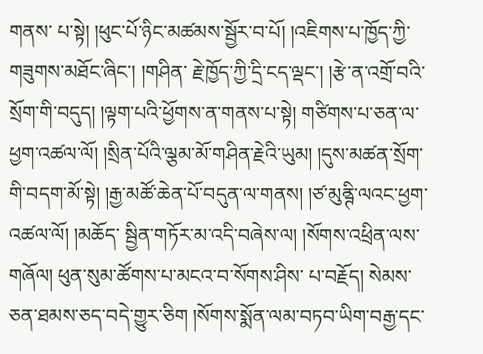གནས་ པ་སྟེ། །ཕུང་པོ་ཉིང་མཚམས་སྦྱོར་བ་པོ། །འཇིགས་པ་ཁྱོད་ཀྱི་གཟུགས་མཐོང་ཞིང་། །གཤིན་ རྗེ་ཁྱོད་ཀྱི་དྲི་ངད་ལྡང་། །རྩེ་ན་འགྲོ་བའི་སྲོག་གི་བདུད། །ལྟག་པའི་ཕྱོགས་ན་གནས་པ་སྟེ། གཙིགས་པ་ཅན་ལ་ཕྱག་འཚལ་ལོ། །སྲིན་པོའི་ལྕམ་མོ་གཤིན་རྗེའི་ཡུམ། །དུས་མཚན་སྲོག་ གི་བདག་མོ་སྟེ། །རྒྱ་མཚོ་ཆེན་པོ་བདུན་ལ་གནས། །ཙ་མུནྚི་ལའང་ཕྱག་འཚལ་ལོ། །མཆོད་ སྦྱིན་གཏོར་མ་འདི་བཞེས་ལ། །སོགས་འཕྲིན་ལས་གཞོལ། ཕུན་སུམ་ཚོགས་པ་མངའ་བ་སོགས་ཤིས་ པ་བརྗོད། སེམས་ཅན་ཐམས་ཅད་བདེ་གྱུར་ཅིག །སོགས་སྨོན་ལམ་བཏབ་ཡིག་བརྒྱ་དང་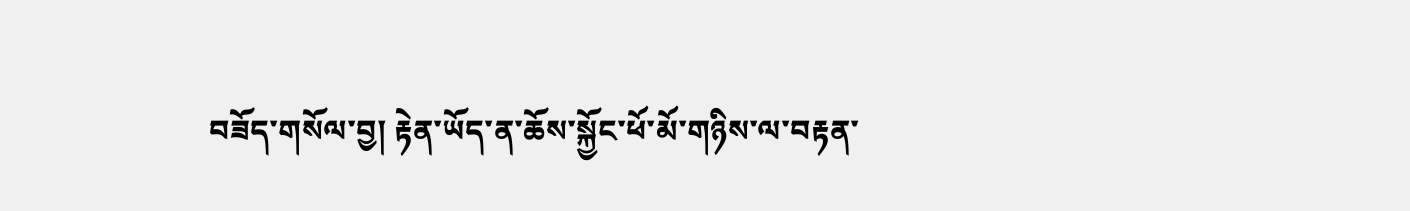བཟོད་གསོལ་བྱ། རྟེན་ཡོད་ན་ཆོས་སྐྱོང་ཕོ་མོ་གཉིས་ལ་བརྟན་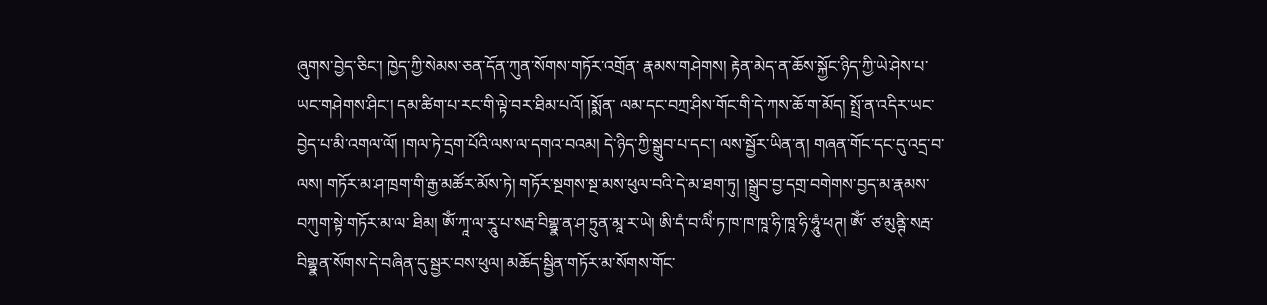ཞུགས་བྱེད་ཅིང་། ཁྱེད་ཀྱི་སེམས་ཅན་དོན་ཀུན་སོགས་གཏོར་འགྲོན་ རྣམས་གཤེགས། རྟེན་མེད་ན་ཆོས་སྐྱོང་ཉིད་ཀྱི་ཡེ་ཤེས་པ་ཡང་གཤེགས་ཤིང་། དམ་ཚིག་པ་རང་གི་ལྟེ་བར་ཐིམ་པའོ། །སྨོན་ ལམ་དང་བཀྲ་ཤིས་གོང་གི་དེ་ཀས་ཆོ་ག་མོད། སྤྲོ་ན་འདིར་ཡང་བྱེད་པ་མི་འགལ་ལོ། །གལ་ཏེ་དྲག་པོའི་ལས་ལ་དགའ་བའམ། དེ་ཉིད་ཀྱི་སྒྲུབ་པ་དང་། ལས་སྦྱོར་ཡིན་ན། གཞན་གོང་དང་དུ་འདྲ་བ་ལས། གཏོར་མ་ཤ་ཁྲག་གི་རྒྱ་མཚོར་མོས་ཏེ། གཏོར་སྔགས་སྔ་མས་ཕུལ་བའི་དེ་མ་ཐག་ཏུ། །སྒྲུབ་བྱ་དགྲ་བགེགས་བྱད་མ་རྣམས་བཀུག་སྟེ་གཏོར་མ་ལ་ ཐིམ། ༀ་ཀཱ་ལ་རཱུ་པ་སརྦ་བིགྷྣ་ན་ཤ་ཏྲུན་མཱ་ར་ཡེ། ཨི་དཾ་བ་ལིཾ་ཏ་ཁ་ཁ་ཁཱ་ཧི་ཁཱ་ཧི་ཧཱུཾ་ཕཊ། ༀ་ ཙ་མུནྚི་སརྦ་བིགྷྣན་སོགས་དེ་བཞིན་དུ་སྦྱར་བས་ཕུལ། མཆོད་སྦྱིན་གཏོར་མ་སོགས་གོང་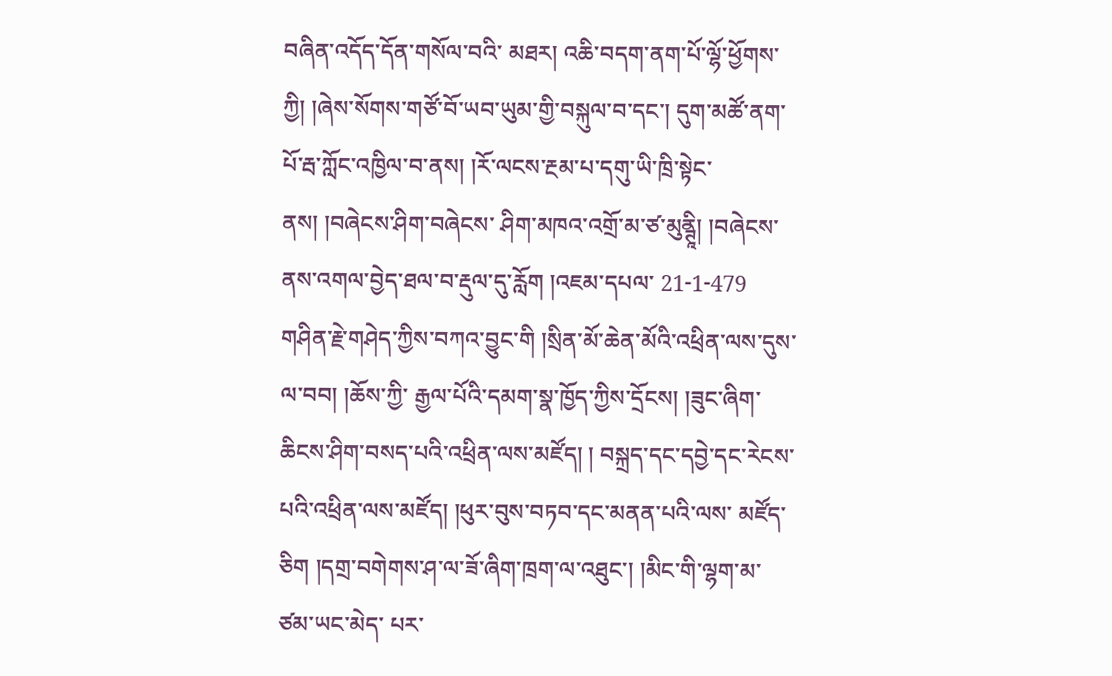བཞིན་འདོད་དོན་གསོལ་བའི་ མཐར། འཆི་བདག་ནག་པོ་ལྷོ་ཕྱོགས་ཀྱི། །ཞེས་སོགས་གཙོ་བོ་ཡབ་ཡུམ་གྱི་བསྐུལ་བ་དང་། དུག་མཚོ་ནག་ པོ་རྦ་ཀློང་འཁྱིལ་བ་ནས། །རོ་ལངས་རྔམ་པ་དགུ་ཡི་ཁྲི་སྟེང་ནས། །བཞེངས་ཤིག་བཞེངས་ ཤིག་མཁའ་འགྲོ་མ་ཙ་མུནྚཱི། །བཞེངས་ནས་འགལ་བྱེད་ཐལ་བ་རྡུལ་དུ་རློག །འཇམ་དཔལ་ 21-1-479 གཤིན་རྗེ་གཤེད་ཀྱིས་བཀའ་བྱུང་གི །སྲིན་མོ་ཆེན་མོའི་འཕྲིན་ལས་དུས་ལ་བབ། །ཆོས་ཀྱི་ རྒྱལ་པོའི་དམག་སྣ་ཁྱོད་ཀྱིས་དྲོངས། །ཟུང་ཞིག་ཆིངས་ཤིག་བསད་པའི་འཕྲིན་ལས་མཛོད། ། བསྐྲད་དང་དབྱེ་དང་རེངས་པའི་འཕྲིན་ལས་མཛོད། །ཕུར་བུས་བཏབ་དང་མནན་པའི་ལས་ མཛོད་ཅིག །དགྲ་བགེགས་ཤ་ལ་ཟོ་ཞིག་ཁྲག་ལ་འཐུང་། །མིང་གི་ལྷག་མ་ཙམ་ཡང་མེད་ པར་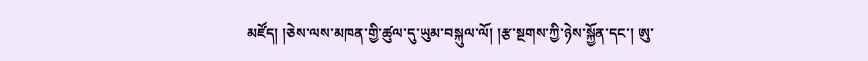མཛོད། །ཅེས་ལས་མཁན་གྱི་ཚུལ་དུ་ཡུམ་བསྐུལ་ལོ། །རྩ་སྔགས་ཀྱི་ཉེས་སྐྱོན་དང་། ཨུ་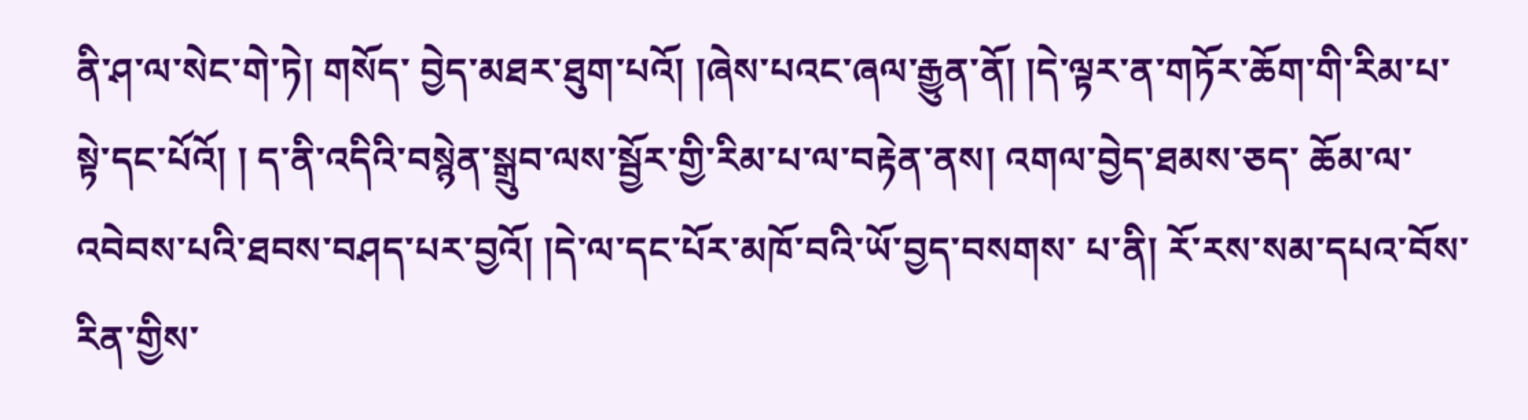ནི་ཤ་ལ་སེང་གེ་ཏེ། གསོད་ བྱེད་མཐར་ཐུག་པའོ། །ཞེས་པའང་ཞལ་རྒྱུན་ནོ། །དེ་ལྟར་ན་གཏོར་ཆོག་གི་རིམ་པ་སྟེ་དང་པོའོ། ། ད་ནི་འདིའི་བསྙེན་སྒྲུབ་ལས་སྦྱོར་གྱི་རིམ་པ་ལ་བརྟེན་ནས། འགལ་བྱེད་ཐམས་ཅད་ ཆོམ་ལ་འབེབས་པའི་ཐབས་བཤད་པར་བྱའོ། །དེ་ལ་དང་པོར་མཁོ་བའི་ཡོ་བྱད་བསགས་ པ་ནི། རོ་རས་སམ་དཔའ་བོས་རིན་གྱིས་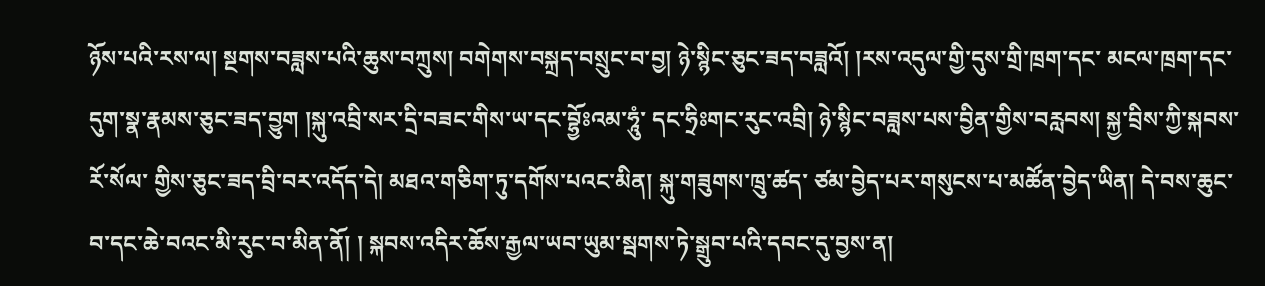ཉོས་པའི་རས་ལ། སྔགས་བཟླས་པའི་ཆུས་བཀྲུས། བགེགས་བསྐྲད་བསྲུང་བ་བྱ། ཉེ་སྙིང་ཅུང་ཟད་བཟླའོ། །རས་འདུལ་གྱི་དུས་གྲི་ཁྲག་དང་ མངལ་ཁྲག་དང་དུག་སྣ་རྣམས་ཅུང་ཟད་བྱུག །སྐུ་འབྲི་སར་དྲི་བཟང་གིས་ཡ་དང་བྷྱོཿའམ་ཧཱུཾ་ དང་ཧྲིཿགང་རུང་འབྲི། ཉེ་སྙིང་བཟླས་པས་བྱིན་གྱིས་བརླབས། སྐྱ་བྲིས་ཀྱི་སྐབས་རོ་སོལ་ གྱིས་ཅུང་ཟད་བྲི་བར་འདོད་དེ། མཐའ་གཅིག་ཏུ་དགོས་པའང་མིན། སྐུ་གཟུགས་ཁྲུ་ཚད་ ཙམ་བྱེད་པར་གསུངས་པ་མཚོན་བྱེད་ཡིན། དེ་བས་ཆུང་བ་དང་ཆེ་བའང་མི་རུང་བ་མིན་ནོ། ། སྐབས་འདིར་ཆོས་རྒྱལ་ཡབ་ཡུམ་སྦགས་ཏེ་སྒྲུབ་པའི་དབང་དུ་བྱས་ན།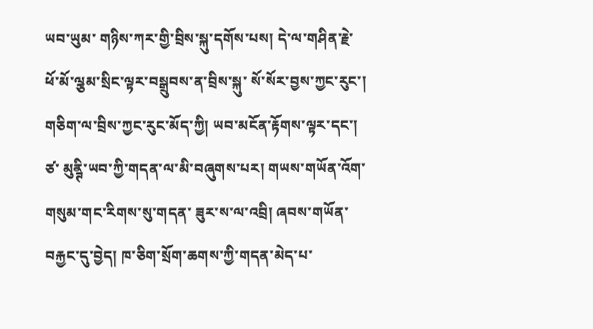ཡབ་ཡུམ་ གཉིས་ཀར་གྱི་བྲིས་སྐུ་དགོས་པས། དེ་ལ་གཤིན་རྗེ་ཕོ་མོ་ལྕམ་སྲིང་ལྟར་བསྒྲུབས་ན་བྲིས་སྐུ་ སོ་སོར་བྱས་ཀྱང་རུང་། གཅིག་ལ་བྲིས་ཀྱང་རུང་མོད་ཀྱི། ཡབ་མངོན་རྟོགས་ལྟར་དང་། ཙ་ མུནྚི་ཡབ་ཀྱི་གདན་ལ་མི་བཞུགས་པར། གཡས་གཡོན་འོག་གསུམ་གང་རིགས་སུ་གདན་ ཟུར་ས་ལ་འབྲི། ཞབས་གཡོན་བརྐྱང་དུ་བྱེད། ཁ་ཅིག་སྲོག་ཆགས་ཀྱི་གདན་མེད་པ་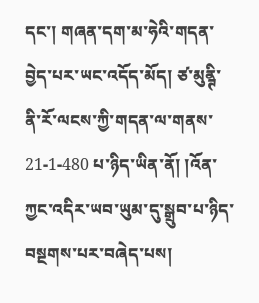དང་། གཞན་དག་མ་ཧེའི་གདན་བྱེད་པར་ཡང་འདོད་མོད། ཙ་མུནྚི་ནི་རོ་ལངས་ཀྱི་གདན་ལ་གནས་ 21-1-480 པ་ཉིད་ཡིན་ནོ། །འོན་ཀྱང་འདིར་ཡབ་ཡུམ་དུ་སྒྲུབ་པ་ཉིད་བསྔགས་པར་བཞེད་པས།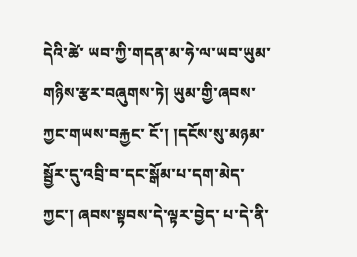དེའི་ཚེ་ ཡབ་ཀྱི་གདན་མ་ཧེ་ལ་ཡབ་ཡུམ་གཉིས་རྩར་བཞུགས་ཏེ། ཡུམ་གྱི་ཞབས་ཀྱང་གཡས་བརྐྱང་ ངོ་། །དངོས་སུ་མཉམ་སྦྱོར་དུ་འབྲི་བ་དང་སྒོམ་པ་དག་མེད་ཀྱང་། ཞབས་སྟབས་དེ་ལྟར་བྱེད་ པ་དེ་ནི་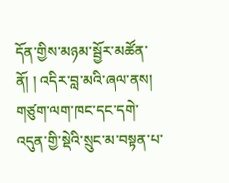དོན་གྱིས་མཉམ་སྦྱོར་མཚོན་ནོ། ། འདིར་བླ་མའི་ཞལ་ནས། གཙུག་ལག་ཁང་དང་དགེ་འདུན་གྱི་སྡེའི་སྲུང་མ་བསྟན་པ་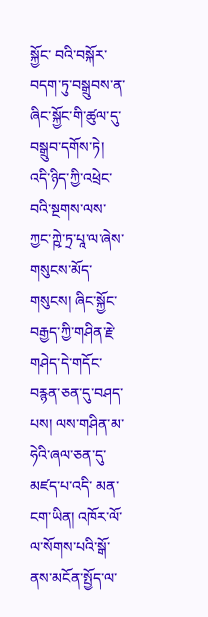སྐྱོང་ བའི་བསྐོར་བདག་ཏུ་བསྒྲུབས་ན་ཞིང་སྐྱོང་གི་ཚུལ་དུ་བསྒྲུབ་དགོས་ཏེ། འདི་ཉིད་ཀྱི་འཕྲེང་ བའི་སྔགས་ལས་ཀྱང་ཀྵེ་ཏྲ་པཱ་ལ་ཞེས་གསུངས་མོད་གསུངས། ཞིང་སྐྱོང་བརྒྱད་ཀྱི་གཤིན་རྗེ་ གཤེད་དེ་གདོང་བརྙན་ཅན་དུ་བཤད་པས། ལས་གཤིན་མ་ཧེའི་ཞལ་ཅན་དུ་མཛད་པ་འདི་ མན་ངག་ཡིན། འཁོར་ལོ་ལ་སོགས་པའི་སྒོ་ནས་མངོན་སྤྱོད་ལ་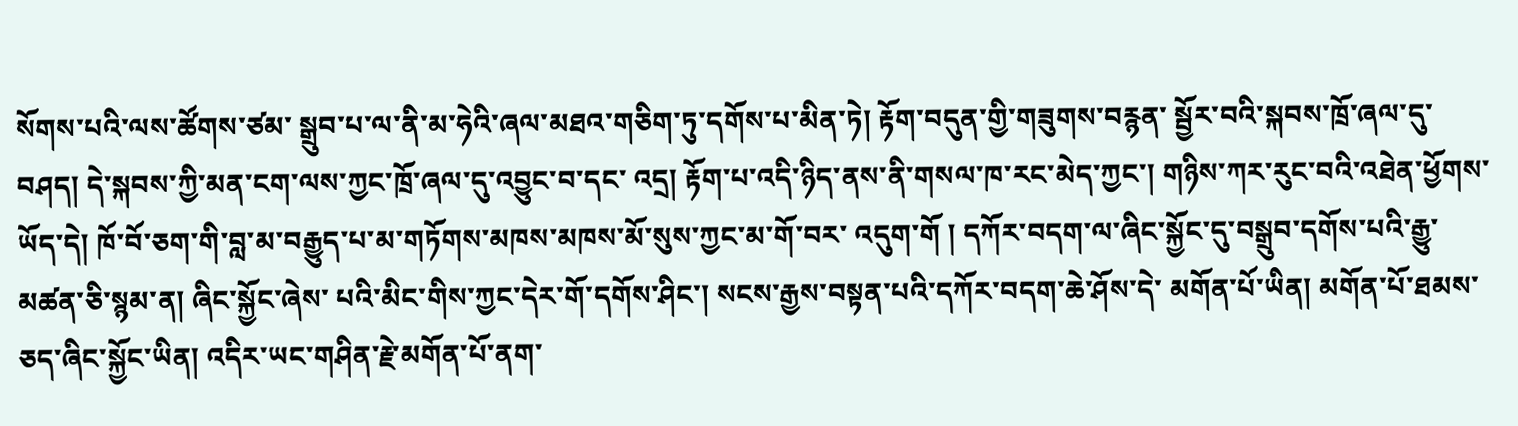སོགས་པའི་ལས་ཚོགས་ཙམ་ སྒྲུབ་པ་ལ་ནི་མ་ཧེའི་ཞལ་མཐའ་གཅིག་ཏུ་དགོས་པ་མིན་ཏེ། རྟོག་བདུན་གྱི་གཟུགས་བརྙན་ སྦྱོར་བའི་སྐབས་ཁྲོ་ཞལ་དུ་བཤད། དེ་སྐབས་ཀྱི་མན་ངག་ལས་ཀྱང་ཁྲོ་ཞལ་དུ་འབྱུང་བ་དང་ འདྲ། རྟོག་པ་འདི་ཉིད་ནས་ནི་གསལ་ཁ་རང་མེད་ཀྱང་། གཉིས་ཀར་རུང་བའི་འཐེན་ཕྱོགས་ ཡོད་དེ། ཁོ་བོ་ཅག་གི་བླ་མ་བརྒྱུད་པ་མ་གཏོགས་མཁས་མཁས་མོ་སུས་ཀྱང་མ་གོ་བར་ འདུག་གོ ། དཀོར་བདག་ལ་ཞིང་སྐྱོང་དུ་བསྒྲུབ་དགོས་པའི་རྒྱུ་མཚན་ཅི་སྙམ་ན། ཞིང་སྐྱོང་ཞེས་ པའི་མིང་གིས་ཀྱང་དེར་གོ་དགོས་ཤིང་། སངས་རྒྱས་བསྟན་པའི་དཀོར་བདག་ཆེ་ཤོས་དེ་ མགོན་པོ་ཡིན། མགོན་པོ་ཐམས་ཅད་ཞིང་སྐྱོང་ཡིན། འདིར་ཡང་གཤིན་རྗེ་མགོན་པོ་ནག་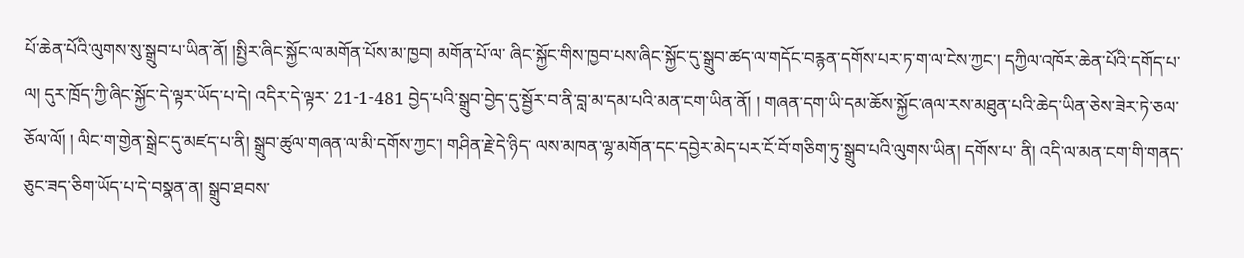པོ་ཆེན་པོའི་ལུགས་སུ་སྒྲུབ་པ་ཡིན་ནོ། །སྤྱིར་ཞིང་སྐྱོང་ལ་མགོན་པོས་མ་ཁྱབ། མགོན་པོ་ལ་ ཞིང་སྐྱོང་གིས་ཁྱབ་པས་ཞིང་སྐྱོང་དུ་སྒྲུབ་ཚད་ལ་གདོང་བརྙན་དགོས་པར་ཏ་ག་ལ་ངེས་ཀྱང་། དཀྱིལ་འཁོར་ཆེན་པོའི་དགོད་པ་ལ། དུར་ཁྲོད་ཀྱི་ཞིང་སྐྱོང་དེ་ལྟར་ཡོད་པ་དེ། འདིར་དེ་ལྟར་ 21-1-481 བྱེད་པའི་སྒྲུབ་བྱེད་དུ་སྦྱོར་བ་ནི་བླ་མ་དམ་པའི་མན་ངག་ཡིན་ནོ། ། གཞན་དག་ཡི་དམ་ཆོས་སྐྱོང་ཞལ་རས་མཐུན་པའི་ཆེད་ཡིན་ཅེས་ཟེར་ཏེ་ཅལ་ཅོལ་ལོ། ། ལིང་ག་གྱེན་སྒྲེང་དུ་མཛད་པ་ནི། སྒྲུབ་ཚུལ་གཞན་ལ་མི་དགོས་ཀྱང་། གཤིན་རྗེ་དེ་ཉིད་ ལས་མཁན་ལྷ་མགོན་དང་དབྱེར་མེད་པར་ངོ་བོ་གཅིག་ཏུ་སྒྲུབ་པའི་ལུགས་ཡིན། དགོས་པ་ ནི། འདི་ལ་མན་ངག་གི་གནད་ཅུང་ཟད་ཅིག་ཡོད་པ་དེ་བསྣན་ན། སྒྲུབ་ཐབས་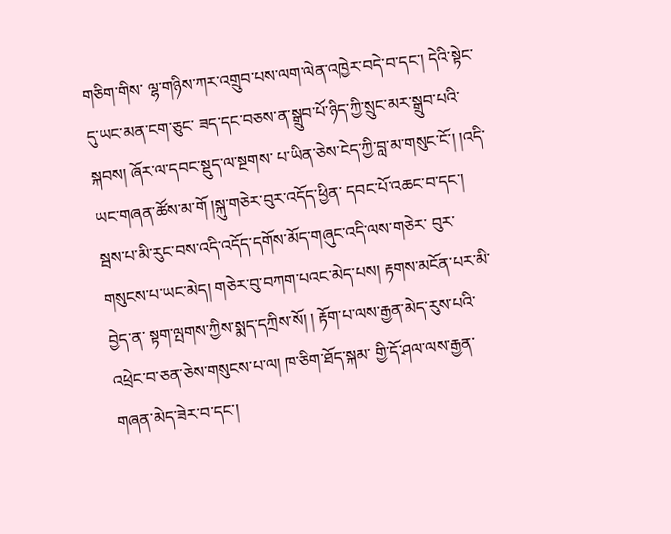གཅིག་གིས་ ལྷ་གཉིས་ཀར་འགྲུབ་པས་ལག་ལེན་འཁྱེར་བདེ་བ་དང་། དེའི་སྟེང་དུ་ཡང་མན་ངག་ཅུང་ ཟད་དང་བཅས་ན་སྒྲུབ་པོ་ཉིད་ཀྱི་སྲུང་མར་སྒྲུབ་པའི་སྐབས། ཞོར་ལ་དབང་སྡུད་ལ་སྔགས་ པ་ཡིན་ཅེས་ངེད་ཀྱི་བླ་མ་གསུང་ངོ་། །འདི་ཡང་གཞན་ཚོས་མ་གོ །སྐུ་གཅེར་བུར་འདོད་ཕྱིན་ དབང་པོ་འཆང་བ་དང་། སྦས་པ་མི་རུང་བས་འདི་འདོད་དགོས་མོད་གཞུང་འདི་ལས་གཅེར་ བུར་གསུངས་པ་ཡང་མེད། གཅེར་བུ་བཀག་པའང་མེད་པས། རྟགས་མངོན་པར་མི་བྱེད་ན་ སྟག་ལྤགས་ཀྱིས་སྨད་དཀྲིས་སོ། ། རྟོག་པ་ལས་རྒྱན་མེད་རུས་པའི་འཕྲེང་བ་ཅན་ཅེས་གསུངས་པ་ལ། ཁ་ཅིག་ཐོད་སྐམ་ གྱི་དོ་ཤལ་ལས་རྒྱན་གཞན་མེད་ཟེར་བ་དང་།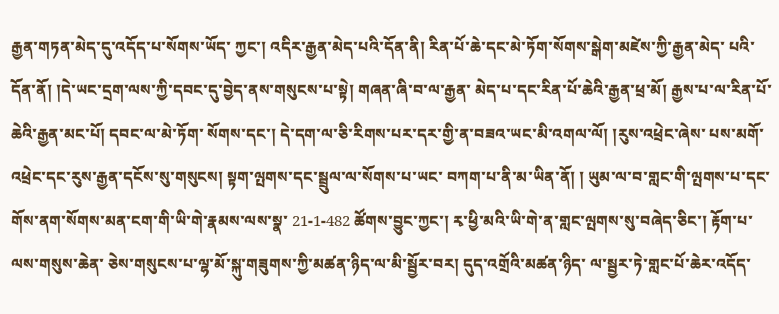རྒྱན་གཏན་མེད་དུ་འདོད་པ་སོགས་ཡོད་ ཀྱང་། འདིར་རྒྱན་མེད་པའི་དོན་ནི། རིན་པོ་ཆེ་དང་མེ་ཏོག་སོགས་སྒེག་མཛེས་ཀྱི་རྒྱན་མེད་ པའི་དོན་ནོ། །དེ་ཡང་དྲག་ལས་ཀྱི་དབང་དུ་བྱེད་ནས་གསུངས་པ་སྟེ། གཞན་ཞི་བ་ལ་རྒྱན་ མེད་པ་དང་རིན་པོ་ཆེའི་རྒྱན་ཕྲ་མོ། རྒྱས་པ་ལ་རིན་པོ་ཆེའི་རྒྱན་མང་པོ། དབང་ལ་མེ་ཏོག་ སོགས་དང་། དེ་དག་ལ་ཅི་རིགས་པར་དར་གྱི་ན་བཟའ་ཡང་མི་འགལ་ལོ། །རུས་འཕྲེང་ཞེས་ པས་མགོ་འཕྲེང་དང་རུས་རྒྱན་དངོས་སུ་གསུངས། སྟག་ལྤགས་དང་སྦྲུལ་ལ་སོགས་པ་ཡང་ བཀག་པ་ནི་མ་ཡིན་ནོ། ། ཡུམ་ལ་བ་གླང་གི་ལྤགས་པ་དང་གོས་ནག་སོགས་མན་ངག་གི་ཡི་གེ་རྣམས་ལས་སྣ་ 21-1-482 ཚོགས་བྱུང་ཀྱང་། རྭ་ཕྱི་མའི་ཡི་གེ་ན་གླང་ལྤགས་སུ་བཞེད་ཅིང་། རྟོག་པ་ལས་གསུས་ཆེན་ ཅེས་གསུངས་པ་ལྷ་མོ་སྐུ་གཟུགས་ཀྱི་མཚན་ཉིད་ལ་མི་སྦྱོར་བར། དུད་འགྲོའི་མཚན་ཉིད་ ལ་སྦྱར་ཏེ་གླང་པོ་ཆེར་འདོད་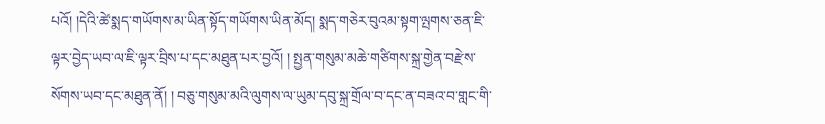པའོ། །དེའི་ཚེ་སྨད་གཡོགས་མ་ཡིན་སྟོད་གཡོགས་ཡིན་མོད། སྨད་གཅེར་བུའམ་སྟག་ལྤགས་ཅན་ཇི་ལྟར་བྱེད་ཡབ་ལ་ཇི་ལྟར་བྲིས་པ་དང་མཐུན་པར་བྱའོ། ། སྤྱན་གསུམ་མཆེ་གཙིགས་སྐྲ་གྱེན་བརྫེས་སོགས་ཡབ་དང་མཐུན་ནོ། ། བཅུ་གསུམ་མའི་ལུགས་ལ་ཡུམ་དབུ་སྐྲ་གྲོལ་བ་དང་ན་བཟའ་བ་གླང་གི་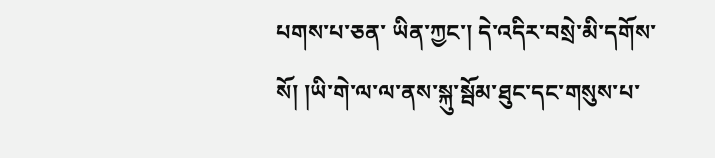པགས་པ་ཅན་ ཡིན་ཀྱང་། དེ་འདིར་བསྲེ་མི་དགོས་སོ། །ཡི་གེ་ལ་ལ་ནས་སྐུ་སྦོམ་ཐུང་དང་གསུས་པ་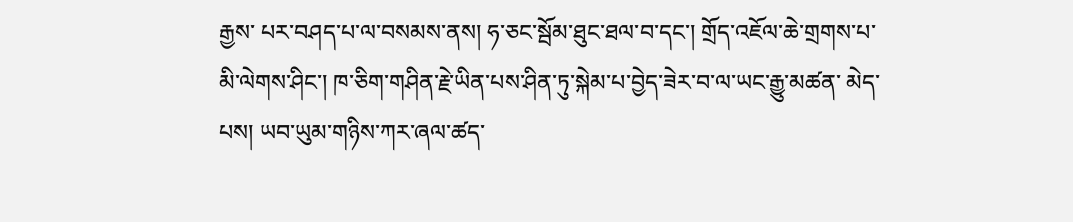རྒྱས་ པར་བཤད་པ་ལ་བསམས་ནས། ཧ་ཅང་སྦོམ་ཐུང་ཐལ་བ་དང་། གྲོད་འཇོལ་ཆེ་གྲགས་པ་ མི་ལེགས་ཤིང་། ཁ་ཅིག་གཤིན་རྗེ་ཡིན་པས་ཤིན་ཏུ་སྐེམ་པ་བྱེད་ཟེར་བ་ལ་ཡང་རྒྱུ་མཚན་ མེད་པས། ཡབ་ཡུམ་གཉིས་ཀར་ཞལ་ཚད་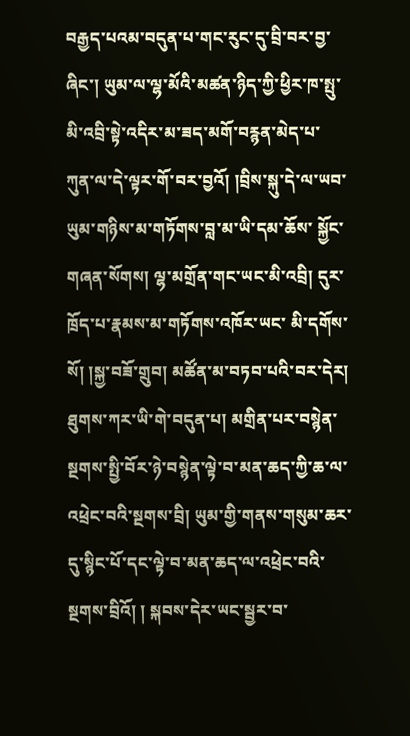བརྒྱད་པའམ་བདུན་པ་གང་རུང་དུ་བྲི་བར་བྱ་ ཞིང་། ཡུམ་ལ་ལྷ་མོའི་མཚན་ཉིད་ཀྱི་ཕྱིར་ཁ་སྤུ་མི་འབྲི་སྟེ་འདིར་མ་ཟད་མགོ་བརྙན་མེད་པ་ ཀུན་ལ་དེ་ལྟར་གོ་བར་བྱའོ། །བྲིས་སྐུ་དེ་ལ་ཡབ་ཡུམ་གཉིས་མ་གཏོགས་བླ་མ་ཡི་དམ་ཆོས་ སྐྱོང་གཞན་སོགས། ལྷ་མགྲོན་གང་ཡང་མི་འབྲི། དུར་ཁྲོད་པ་རྣམས་མ་གཏོགས་འཁོར་ཡང་ མི་དགོས་སོ། །སྐྱ་བཟོ་གྲུབ། མཚོན་མ་བཏབ་པའི་བར་དེར། ཐུགས་ཀར་ཡི་གེ་བདུན་པ། མགྲིན་པར་བསྙེན་སྔགས་སྤྱི་བོར་ཉེ་བསྙེན་ལྟེ་བ་མན་ཆད་ཀྱི་ཆ་ལ་འཕྲེང་བའི་སྔགས་བྲི། ཡུམ་གྱི་གནས་གསུམ་ཆར་དུ་སྙིང་པོ་དང་ལྟེ་བ་མན་ཆད་ལ་འཕྲེང་བའི་སྔགས་བྲིའོ། ། སྐབས་དེར་ཡང་སྦྱར་བ་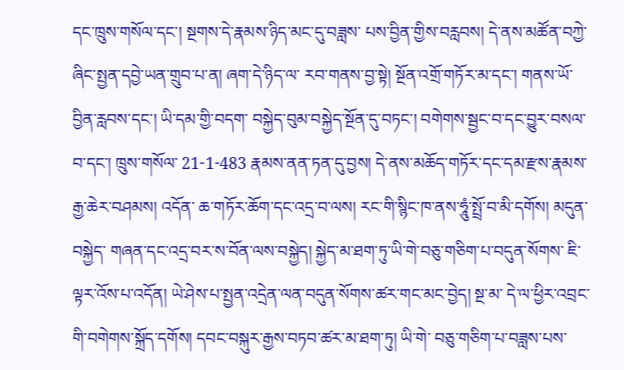དང་ཁྲུས་གསོལ་དང་། སྔགས་དེ་རྣམས་ཉིད་མང་དུ་བཟླས་ པས་བྱིན་གྱིས་བརླབས། དེ་ནས་མཚོན་བཀྱེ་ཞིང་སྤྱན་དབྱེ་ཡན་གྲུབ་པ་ན། ཞག་དེ་ཉིད་ལ་ རབ་གནས་བྱ་སྟེ། སྔོན་འགྲོ་གཏོར་མ་དང་། གནས་ཡོ་བྱིན་རླབས་དང་། ཡི་དམ་གྱི་བདག་ བསྐྱེད་བུམ་བསྐྱེད་སྔོན་དུ་བཏང་། བགེགས་སྦྱང་བ་དང་བྱུར་བསལ་བ་དང་། ཁྲུས་གསོལ་ 21-1-483 རྣམས་ནན་ཏན་དུ་བྱས། དེ་ནས་མཆོད་གཏོར་དང་དམ་རྫས་རྣམས་རྒྱ་ཆེར་བཤམས། འདོན་ ཆ་གཏོར་ཆོག་དང་འདྲ་བ་ལས། རང་གི་སྙིང་ཁ་ནས་ཧཱུཾ་སྤྲོ་བ་མི་དགོས། མདུན་བསྐྱེད་ གཞན་དང་འདྲ་བར་ས་བོན་ལས་བསྐྱེད། སྐྱེད་མ་ཐག་ཏུ་ཡི་གེ་བཅུ་གཅིག་པ་བདུན་སོགས་ ཇི་ལྟར་འོས་པ་འདོན། ཡེ་ཤེས་པ་སྤྱན་འདྲེན་ལན་བདུན་སོགས་ཚར་གང་མང་བྱེད། སྔ་མ་ དེ་ལ་ཕྱིར་འབྲང་གི་བགེགས་སྐྲོད་དགོས། དབང་བསྐུར་རྒྱས་བཏབ་ཚར་མ་ཐག་ཏུ། ཡི་གེ་ བཅུ་གཅིག་པ་བཟླས་པས་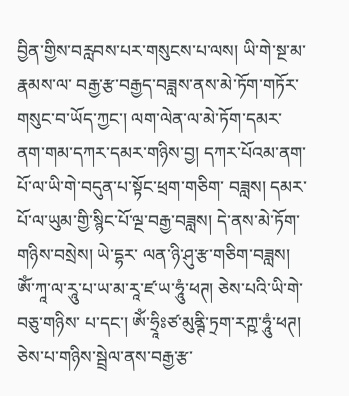བྱིན་གྱིས་བརླབས་པར་གསུངས་པ་ལས། ཡི་གེ་སྔ་མ་རྣམས་ལ་ བརྒྱ་རྩ་བརྒྱད་བཟླས་ནས་མེ་ཏོག་གཏོར་གསུང་བ་ཡོད་ཀྱང་། ལག་ལེན་ལ་མེ་ཏོག་དམར་ ནག་གམ་དཀར་དམར་གཉིས་བྱ། དཀར་པོའམ་ནག་པོ་ལ་ཡི་གེ་བདུན་པ་སྟོང་ཕྲག་གཅིག་ བཟླས། དམར་པོ་ལ་ཡུམ་གྱི་སྙིང་པོ་ལྔ་བརྒྱ་བཟླས། དེ་ནས་མེ་ཏོག་གཉིས་བསྲེས། ཡེ་དྷར་ ལན་ཉི་ཤུ་རྩ་གཅིག་བཟླས། ༀ་ཀཱ་ལ་རཱུ་པ་ཡ་མ་རཱ་ཛ་ཡ་ཧཱུཾ་ཕཊ། ཅེས་པའི་ཡི་གེ་བཅུ་གཉིས་ པ་དང་། ༀ་ཧྲཱིཿཙ་མུནྚི་ཏྲག་རཀྵ་ཧཱུཾ་ཕཊ། ཅེས་པ་གཉིས་སྦྲེལ་ནས་བརྒྱ་རྩ་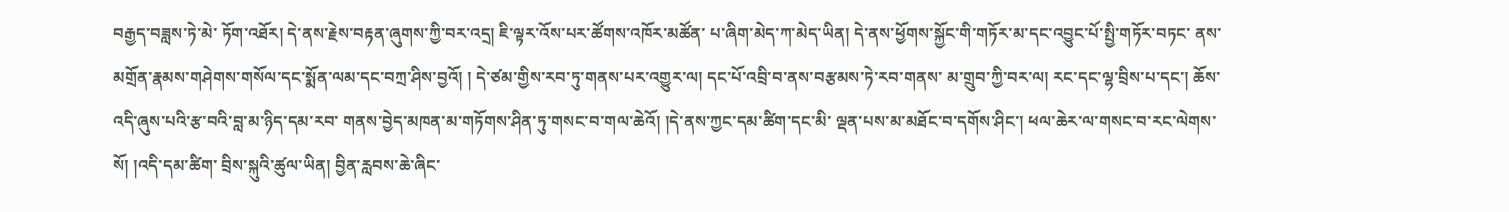བརྒྱད་བཟླས་ཏེ་མེ་ ཏོག་འཐོར། དེ་ནས་རྗེས་བརྟན་ཞུགས་ཀྱི་བར་འདྲ། ཇི་ལྟར་འོས་པར་ཚོགས་འཁོར་མཚོན་ པ་ཞིག་མེད་ཀ་མེད་ཡིན། དེ་ནས་ཕྱོགས་སྐྱོང་གི་གཏོར་མ་དང་འབྱུང་པོ་སྤྱི་གཏོར་བཏང་ ནས་མགྲོན་རྣམས་གཤེགས་གསོལ་དང་སྨོན་ལམ་དང་བཀྲ་ཤིས་བྱའོ། ། དེ་ཙམ་གྱིས་རབ་ཏུ་གནས་པར་འགྱུར་ལ། དང་པོ་འབྲི་བ་ནས་བརྩམས་ཏེ་རབ་གནས་ མ་གྲུབ་ཀྱི་བར་ལ། རང་དང་ལྷ་བྲིས་པ་དང་། ཆོས་འདི་ཞུས་པའི་རྩ་བའི་བླ་མ་ཉིད་དམ་རབ་ གནས་བྱེད་མཁན་མ་གཏོགས་ཤིན་ཏུ་གསང་བ་གལ་ཆེའོ། །དེ་ནས་ཀྱང་དམ་ཚིག་དང་མི་ ལྡན་པས་མ་མཐོང་བ་དགོས་ཤིང་། ཕལ་ཆེར་ལ་གསང་བ་རང་ལེགས་སོ། །འདི་དམ་ཚིག་ བྲིས་སྐུའི་ཚུལ་ཡིན། བྱིན་རླབས་ཆེ་ཞིང་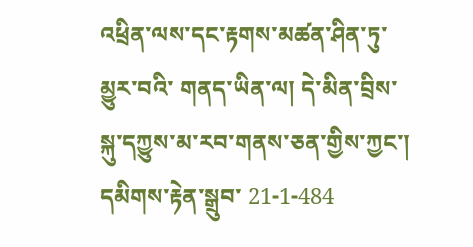འཕྲིན་ལས་དང་རྟགས་མཚན་ཤིན་ཏུ་མྱུར་བའི་ གནད་ཡིན་ལ། དེ་མིན་བྲིས་སྐུ་དཀྱུས་མ་རབ་གནས་ཅན་གྱིས་ཀྱང་། དམིགས་རྟེན་སྒྲུབ་ 21-1-484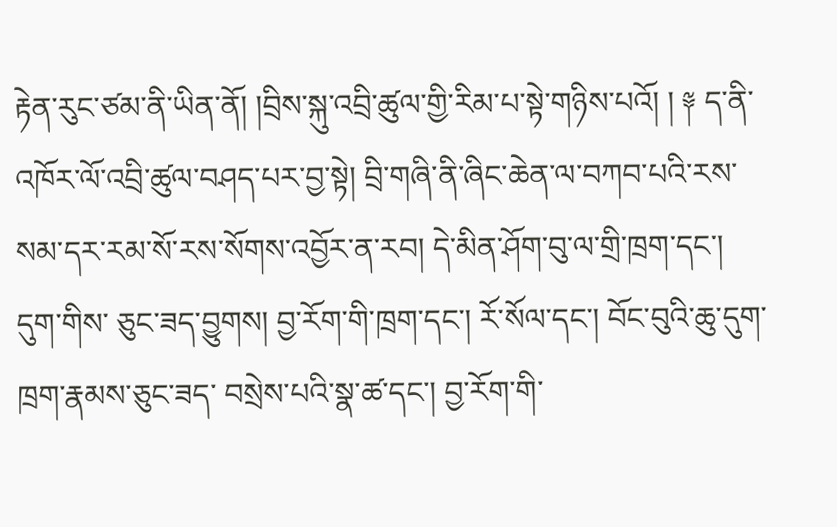རྟེན་རུང་ཙམ་ནི་ཡིན་ནོ། །བྲིས་སྐུ་འབྲི་ཚུལ་གྱི་རིམ་པ་སྟེ་གཉིས་པའོ། ། ༈ ད་ནི་འཁོར་ལོ་འབྲི་ཚུལ་བཤད་པར་བྱ་སྟེ། བྲི་གཞི་ནི་ཞིང་ཆེན་ལ་བཀབ་པའི་རས་ སམ་དར་རམ་སོ་རས་སོགས་འབྱོར་ན་རབ། དེ་མིན་ཤོག་བུ་ལ་གྲི་ཁྲག་དང་། དུག་གིས་ ཅུང་ཟད་བྱུགས། བྱ་རོག་གི་ཁྲག་དང་། རོ་སོལ་དང་། བོང་བུའི་ཆུ་དུག་ཁྲག་རྣམས་ཅུང་ཟད་ བསྲེས་པའི་སྣ་ཚ་དང་། བྱ་རོག་གི་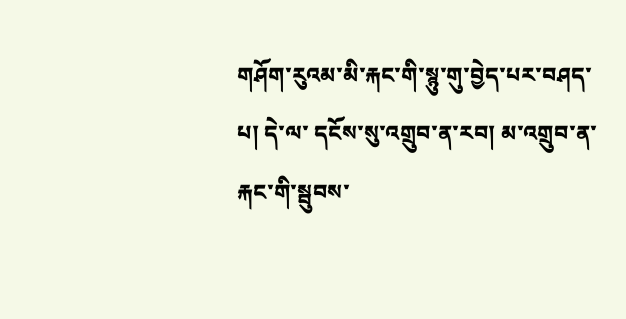གཤོག་རུའམ་མི་རྐང་གི་སྙུ་གུ་བྱེད་པར་བཤད་པ། དེ་ལ་ དངོས་སུ་འགྲུབ་ན་རབ། མ་འགྲུབ་ན་རྐང་གི་སྦུབས་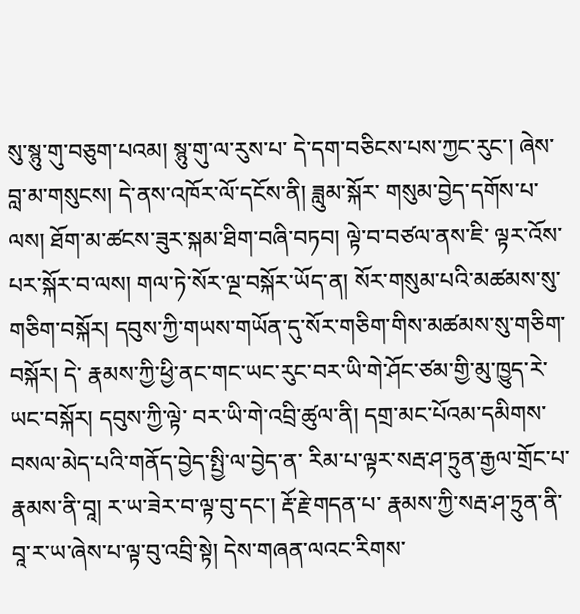སུ་སྙུ་གུ་བཅུག་པའམ། སྙུ་གུ་ལ་རུས་པ་ དེ་དག་བཅིངས་པས་ཀྱང་རུང་། ཞེས་བླ་མ་གསུངས། དེ་ནས་འཁོར་ལོ་དངོས་ནི། ཟླུམ་སྐོར་ གསུམ་བྱེད་དགོས་པ་ལས། ཐོག་མ་ཚངས་ཟུར་སྐམ་ཐིག་བཞི་བཏབ། ལྟེ་བ་བཙལ་ནས་ཇི་ ལྟར་འོས་པར་སྐོར་བ་ལས། གལ་ཏེ་སོར་ལྔ་བསྐོར་ཡོད་ན། སོར་གསུམ་པའི་མཚམས་སུ་ གཅིག་བསྐོར། དབུས་ཀྱི་གཡས་གཡོན་དུ་སོར་གཅིག་གིས་མཚམས་སུ་གཅིག་བསྐོར། དེ་ རྣམས་ཀྱི་ཕྱི་ནང་གང་ཡང་རུང་བར་ཡི་གེ་ཤོང་ཙམ་གྱི་མུ་ཁྱུད་རེ་ཡང་བསྐོར། དབུས་ཀྱི་ལྟེ་ བར་ཡི་གེ་འབྲི་ཚུལ་ནི། དགྲ་མང་པོའམ་དམིགས་བསལ་མེད་པའི་གནོད་བྱེད་སྤྱི་ལ་བྱེད་ན་ རིམ་པ་ལྟར་སརྦ་ཤ་ཏྲུན་རྒྱལ་གྲོང་པ་རྣམས་ནི་བཱ། ར་ཡ་ཟེར་བ་ལྟ་བུ་དང་། རྡོ་རྗེ་གདན་པ་ རྣམས་ཀྱི་སརྦ་ཤ་ཏྲུན་ནི་བཱ་ར་ཡ་ཞེས་པ་ལྟ་བུ་འབྲི་སྟེ། དེས་གཞན་ལའང་རིགས་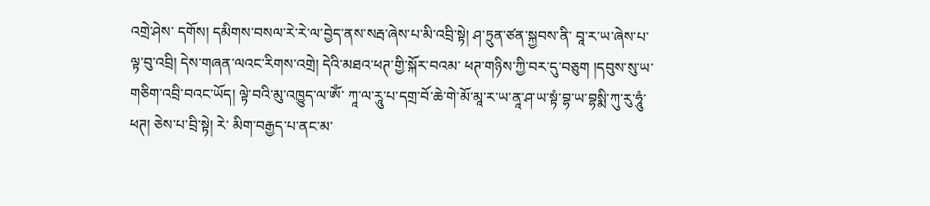འགྲེ་ཤེས་ དགོས། དམིགས་བསལ་རེ་རེ་ལ་བྱེད་ནས་སརྦ་ཞེས་པ་མི་འབྲི་སྟེ། ཤ་ཏྲུན་ཙན་སྐྱབས་ནི་ བཱ་ར་ཡ་ཞེས་པ་ལྟ་བུ་འབྲི། དེས་གཞན་ལའང་རིགས་འགྲེ། དེའི་མཐའ་ཕཊ་གྱི་སྐོར་བའམ་ ཕཊ་གཉིས་ཀྱི་བར་དུ་བཅུག །དབུས་སུ་ཡ་གཅིག་འབྲི་བའང་ཡོད། ལྟེ་བའི་མུ་འཁྱུད་ལ་ༀ་ ཀཱ་ལ་རཱུ་པ་དགྲ་བོ་ཆེ་གེ་མོ་མཱ་ར་ཡ་ནཱ་ཤ་ཡ་སྟཾ་བྷ་ཡ་བྷསྨི་ཀུ་རུ་ཧཱུཾ་ཕཊ། ཅེས་པ་བྲི་སྟེ། རེ་ མིག་བརྒྱད་པ་ནང་མ་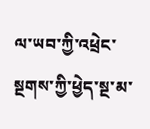ལ་ཡབ་ཀྱི་འཕྲེང་སྔགས་ཀྱི་ཕྱེད་སྔ་མ་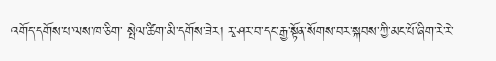འགོད་དགོས་པ་ལས་ཁ་ཅིག་ སྤེལ་ཚིག་མི་དགོས་ཟེར། རྭ་ཤར་བ་དང་རྒྱ་སྟོན་སོགས་བར་སྐབས་ཀྱི་མང་པོ་ཞིག་རེ་རེ་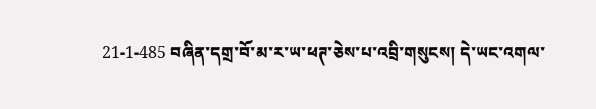21-1-485 བཞིན་དགྲ་བོ་མ་ར་ཡ་ཕཊ་ཅེས་པ་འབྲི་གསུངས། དེ་ཡང་འགལ་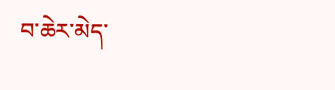བ་ཆེར་མེད་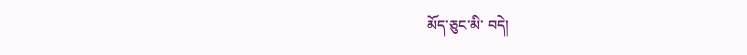མོད་ཅུང་མི་ བདེ།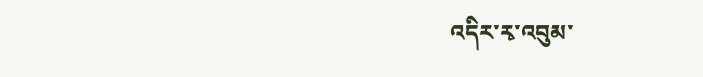འདིར་རྭ་འབུམ་